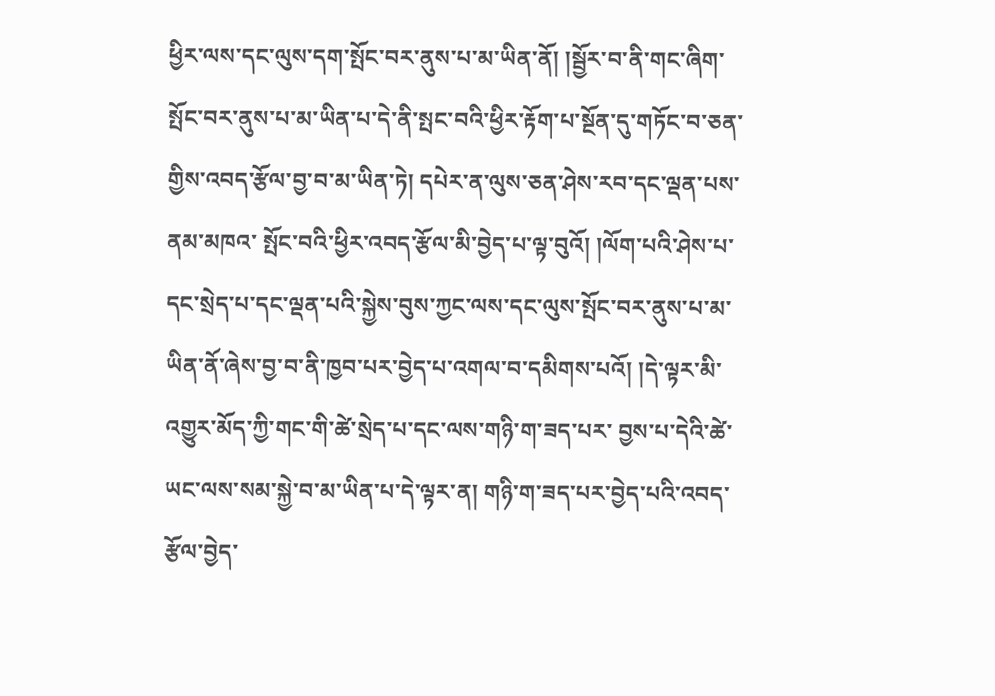ཕྱིར་ལས་དང་ལུས་དག་སྤོང་བར་ནུས་པ་མ་ཡིན་ནོ། །སྦྱོར་བ་ནི་གང་ཞིག་སྤོང་བར་ནུས་པ་མ་ཡིན་པ་དེ་ནི་སྤང་བའི་ཕྱིར་རྟོག་པ་སྔོན་དུ་གཏོང་བ་ཅན་གྱིས་འབད་རྩོལ་བྱ་བ་མ་ཡིན་ཏེ། དཔེར་ན་ལུས་ཅན་ཤེས་རབ་དང་ལྡན་པས་ནམ་མཁའ་ སྤོང་བའི་ཕྱིར་འབད་རྩོལ་མི་བྱེད་པ་ལྟ་བུའོ། །ལོག་པའི་ཤེས་པ་དང་སྲེད་པ་དང་ལྡན་པའི་སྐྱེས་བུས་ཀྱང་ལས་དང་ལུས་སྤོང་བར་ནུས་པ་མ་ཡིན་ནོ་ཞེས་བྱ་བ་ནི་ཁྱབ་པར་བྱེད་པ་འགལ་བ་དམིགས་པའོ། །དེ་ལྟར་མི་འགྱུར་མོད་ཀྱི་གང་གི་ཚེ་སྲེད་པ་དང་ལས་གཉི་ག་ཟད་པར་ བྱས་པ་དེའི་ཚེ་ཡང་ལས་སམ་སྐྱེ་བ་མ་ཡིན་པ་དེ་ལྟར་ན། གཉི་ག་ཟད་པར་བྱེད་པའི་འབད་རྩོལ་བྱེད་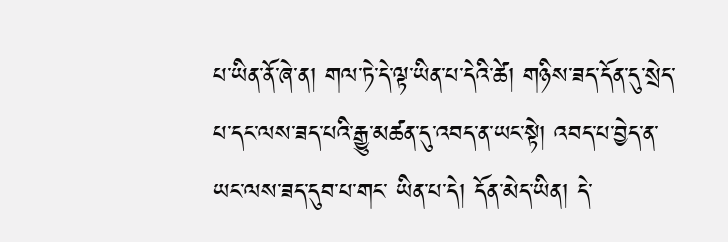པ་ཡིན་ནོ་ཞེ་ན། གལ་ཏེ་དེ་ལྟ་ཡིན་པ་དེའི་ཚེ། གཉིས་ཟད་དོན་དུ་སྲེད་པ་དང་ལས་ཟད་པའི་རྒྱུ་མཚན་དུ་འབད་ན་ཡང་སྟེ། འབད་པ་བྱེད་ན་ཡང་ལས་ཟད་དུབ་པ་གང་ ཡིན་པ་དེ། དོན་མེད་ཡིན། དེ་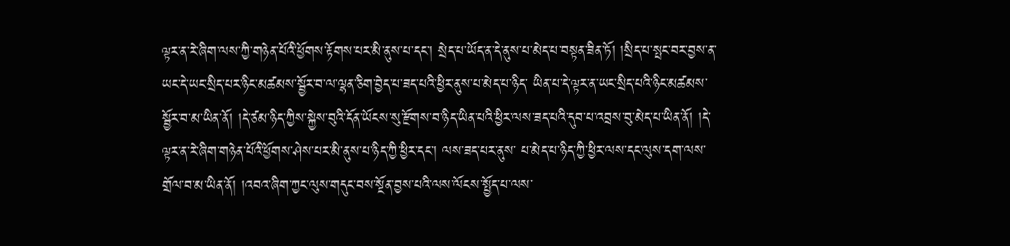ལྟར་ན་རེ་ཞིག་ལས་ཀྱི་གཉེན་པོའི་ཕྱོགས་རྟོགས་པར་མི་ནུས་པ་དང་། སྲེད་པ་ཡོད་ན་དེ་ནུས་པ་མེད་པ་བསྟན་ཟིན་ཏོ། །སྲིད་པ་སྤང་བར་བྱས་ན་ཡང་དེ་ཡང་སྲིད་པར་ཉིང་མཚམས་སྦྱོར་བ་ལ་ལྷན་ཅིག་བྱེད་པ་ཟད་པའི་ཕྱིར་ནུས་པ་མེད་པ་ཉིད་ ཡིན་པ་དེ་ལྟར་ན་ཡང་སྲིད་པའི་ཉིང་མཚམས་སྦྱོར་བ་མ་ཡིན་ནོ། །དེ་ཙམ་ཉིད་ཀྱིས་སྐྱེས་བུའི་དོན་ཡོངས་སུ་རྫོགས་བ་ཉིད་ཡིན་པའི་ཕྱིར་ལས་ཟད་པའི་དུབ་པ་འབྲས་བུ་མེད་པ་ཡིན་ནོ། །དེ་ལྟར་ན་རེ་ཞིག་གཉེན་པོའི་ཕྱོགས་ཤེས་པར་མི་ནུས་པ་ཉིད་ཀྱི་ཕྱིར་དང་། ལས་ཟད་པར་ནུས་ པ་མེད་པ་ཉིད་ཀྱི་ཕྱིར་ལས་དང་ལུས་དག་ལས་གྲོལ་བ་མ་ཡིན་ནོ། །འབའ་ཞིག་ཀྱང་ལུས་གདུང་བས་སྔོན་བྱས་པའི་ལས་ལོངས་སྤྱོད་པ་ལས་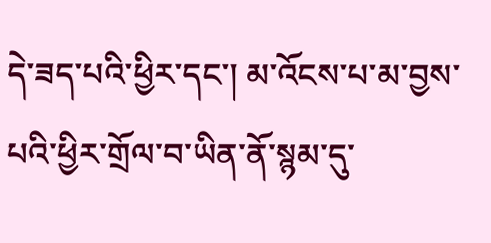དེ་ཟད་པའི་ཕྱིར་དང་། མ་འོངས་པ་མ་བྱས་པའི་ཕྱིར་གྲོལ་བ་ཡིན་ནོ་སྙམ་དུ་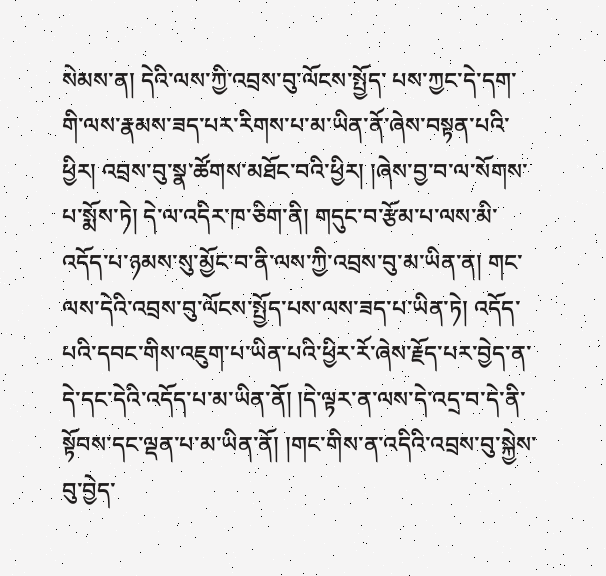སེམས་ན། དེའི་ལས་ཀྱི་འབྲས་བུ་ལོངས་སྤྱོད་ པས་ཀྱང་དེ་དག་གི་ལས་རྣམས་ཟད་པར་རིགས་པ་མ་ཡིན་ནོ་ཞེས་བསྟན་པའི་ཕྱིར། འབྲས་བུ་སྣ་ཚོགས་མཐོང་བའི་ཕྱིར། །ཞེས་བྱ་བ་ལ་སོགས་པ་སྨོས་ཏེ། དེ་ལ་འདིར་ཁ་ཅིག་ནི། གདུང་བ་རྩོམ་པ་ལས་མི་འདོད་པ་ཉམས་སུ་མྱོང་བ་ནི་ལས་ཀྱི་འབྲས་བུ་མ་ཡིན་ན། གང་ ལས་དེའི་འབྲས་བུ་ལོངས་སྤྱོད་པས་ལས་ཟད་པ་ཡིན་ཏེ། འདོད་པའི་དབང་གིས་འཇུག་པ་ཡིན་པའི་ཕྱིར་རོ་ཞེས་རྗོད་པར་བྱེད་ན་དེ་དང་དེའི་འདོད་པ་མ་ཡིན་ནོ། །དེ་ལྟར་ན་ལས་དེ་འདྲ་བ་དེ་ནི་སྟོབས་དང་ལྡན་པ་མ་ཡིན་ནོ། །གང་གིས་ན་འདིའི་འབྲས་བུ་སྐྱེས་བུ་བྱེད་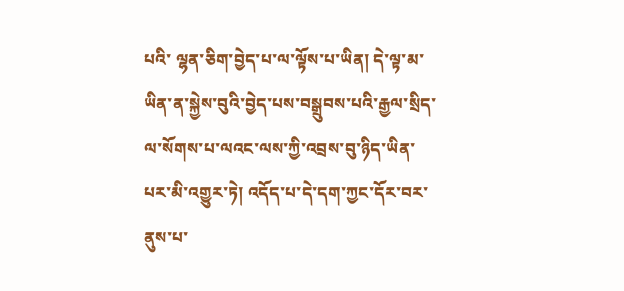པའི་ ལྷན་ཅིག་བྱེད་པ་ལ་ལྟོས་པ་ཡིན། དེ་ལྟ་མ་ཡིན་ན་སྐྱེས་བུའི་བྱེད་པས་བསྒྲུབས་པའི་རྒྱལ་སྲིད་ལ་སོགས་པ་ལའང་ལས་ཀྱི་འབྲས་བུ་ཉིད་ཡིན་པར་མི་འགྱུར་ཏེ། འདོད་པ་དེ་དག་ཀྱང་དོར་བར་ནུས་པ་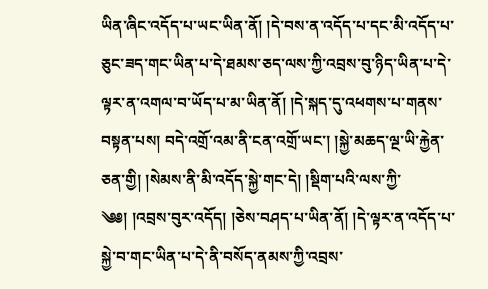ཡིན་ཞིང་འདོད་པ་ཡང་ཡིན་ནོ། །དེ་བས་ན་འདོད་པ་དང་མི་འདོད་པ་ ཅུང་ཟད་གང་ཡིན་པ་དེ་ཐམས་ཅད་ལས་ཀྱི་འབྲས་བུ་ཉིད་ཡིན་པ་དེ་ལྟར་ན་འགལ་བ་ཡོད་པ་མ་ཡིན་ནོ། །དེ་སྐད་དུ་འཕགས་པ་གནས་བསྟན་པས། བདེ་འགྲོ་འམ་ནི་ངན་འགྲོ་ཡང་། །སྐྱེ་མཆད་ལྔ་ཡི་རྐྱེན་ཅན་གྱི། །སེམས་ནི་མི་འདོད་སྐྱེ་གང་དེ། །སྡིག་པའི་ལས་ཀྱི་ ༄༅། །འབྲས་བུར་འདོད། །ཅེས་བཤད་པ་ཡིན་ནོ། །དེ་ལྟར་ན་འདོད་པ་སྐྱེ་བ་གང་ཡིན་པ་དེ་ནི་བསོད་ནམས་ཀྱི་འབྲས་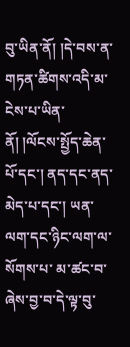བུ་ཡིན་ནོ། །དེ་བས་ན་གཏན་ཚིགས་འདི་མ་ངེས་པ་ཡིན་ནོ། །ལོངས་སྤྱོད་ཆེན་པོ་དང་། ནད་དང་ནད་མེད་པ་དང་། ཡན་ལག་དང་ཉིང་ལག་ལ་སོགས་པ་ མ་ཚང་བ་ཞེས་བྱ་བ་དེ་ལྟ་བུ་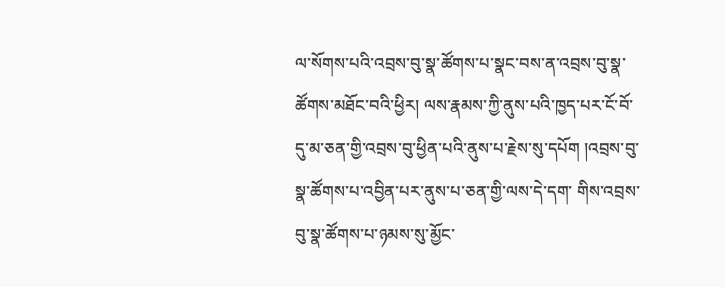ལ་སོགས་པའི་འབྲས་བུ་སྣ་ཚོགས་པ་སྣང་བས་ན་འབྲས་བུ་སྣ་ཚོགས་མཐོང་བའི་ཕྱིར། ལས་རྣམས་ཀྱི་ནུས་པའི་ཁྱད་པར་ངོ་བོ་དུ་མ་ཅན་གྱི་འབྲས་བུ་ཕྱིན་པའི་ནུས་པ་རྗེས་སུ་དཔོག །འབྲས་བུ་སྣ་ཚོགས་པ་འབྱིན་པར་ནུས་པ་ཅན་གྱི་ལས་དེ་དག་ གིས་འབྲས་བུ་སྣ་ཚོགས་པ་ཉམས་སུ་མྱོང་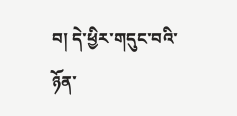བ། དེ་ཕྱིར་གདུང་བའི་ཉོན་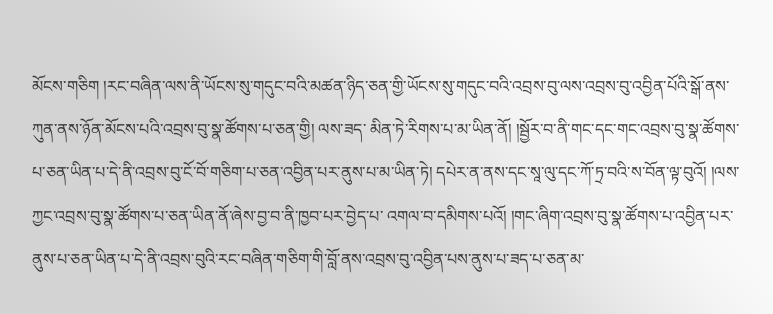མོངས་གཅིག །རང་བཞིན་ལས་ནི་ཡོངས་སུ་གདུང་བའི་མཚན་ཉིད་ཅན་གྱི་ཡོངས་སུ་གདུང་བའི་འབྲས་བུ་ལས་འབྲས་བུ་འབྱིན་པོའི་སྒོ་ནས་ཀུན་ནས་ཉོན་མོངས་པའི་འབྲས་བུ་སྣ་ཚོགས་པ་ཅན་གྱི། ལས་ཟད་ མིན་ཏེ་རིགས་པ་མ་ཡིན་ནོ། །སྦྱོར་བ་ནི་གང་དང་གང་འབྲས་བུ་སྣ་ཚོགས་པ་ཅན་ཡིན་པ་དེ་ནི་འབྲས་བུ་ངོ་བོ་གཅིག་པ་ཅན་འབྱིན་པར་ནུས་པ་མ་ཡིན་ཏེ། དཔེར་ན་ནས་དང་སཱ་ལུ་དང་ཀོ་ཏྲ་བའི་ས་བོན་ལྟ་བུའོ། །ལས་ཀྱང་འབྲས་བུ་སྣ་ཚོགས་པ་ཅན་ཡིན་ནོ་ཞེས་བྱ་བ་ནི་ཁྱབ་པར་བྱེད་པ་ འགལ་བ་དམིགས་པའོ། །གང་ཞིག་འབྲས་བུ་སྣ་ཚོགས་པ་འབྱིན་པར་ནུས་པ་ཅན་ཡིན་པ་དེ་ནི་འབྲས་བུའི་རང་བཞིན་གཅིག་གི་བློ་ནས་འབྲས་བུ་འབྱིན་པས་ནུས་པ་ཟད་པ་ཅན་མ་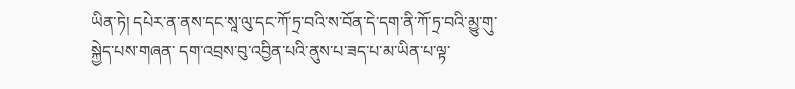ཡིན་ཏེ། དཔེར་ན་ནས་དང་སཱ་ལུ་དང་ཀོ་ཏྲ་བའི་ས་བོན་དེ་དག་ནི་ཀོ་ཏྲ་བའི་མྱུ་གུ་སྐྱེད་པས་གཞན་ དག་འབྲས་བུ་འབྱིན་པའི་ནུས་པ་ཟད་པ་མ་ཡིན་པ་ལྟ་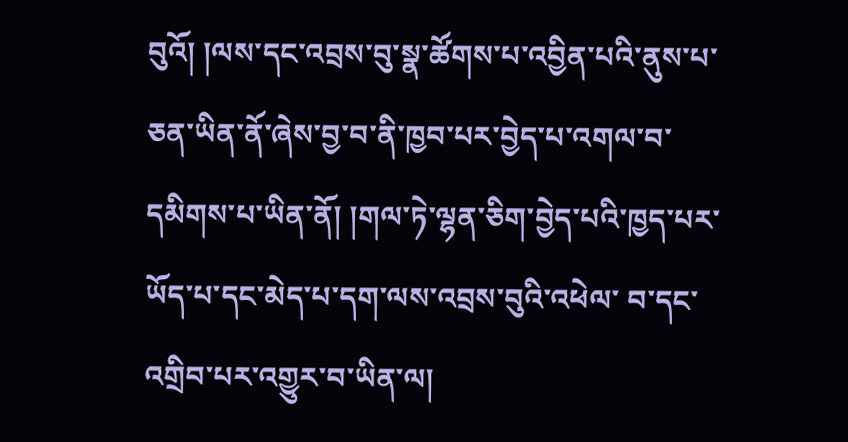བུའོ། །ལས་དང་འབྲས་བུ་སྣ་ཚོགས་པ་འབྱིན་པའི་ནུས་པ་ཅན་ཡིན་ནོ་ཞེས་བྱ་བ་ནི་ཁྱབ་པར་བྱེད་པ་འགལ་བ་དམིགས་པ་ཡིན་ནོ། །གལ་ཏེ་ལྷན་ཅིག་བྱེད་པའི་ཁྱད་པར་ཡོད་པ་དང་མེད་པ་དག་ལས་འབྲས་བུའི་འཕེལ་ བ་དང་འགྲིབ་པར་འགྱུར་བ་ཡིན་ལ།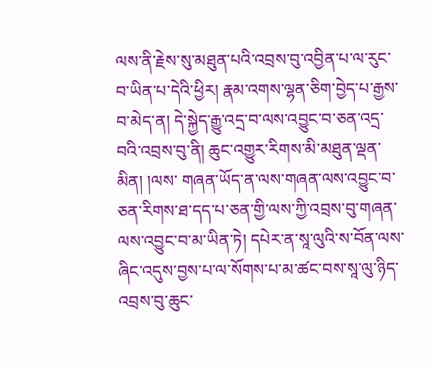ལས་ནི་རྗེས་སུ་མཐུན་པའི་འབྲས་བུ་འབྱིན་པ་ལ་རུང་བ་ཡིན་པ་དེའི་ཕྱིར། རྣམ་འགས་ལྷན་ཅིག་བྱེད་པ་རྒྱས་བ་མེད་ན། དེ་སྐྱེད་རྒྱུ་འདྲ་བ་ལས་འབྱུང་བ་ཅན་འདྲ་བའི་འབྲས་བུ་ནི། ཆུང་འགྱུར་རིགས་མི་མཐུན་ལྡན་མིན། །ལས་ གཞན་ཡོད་ན་ལས་གཞན་ལས་འབྱུང་བ་ཅན་རིགས་ཐ་དད་པ་ཅན་གྱི་ལས་ཀྱི་འབྲས་བུ་གཞན་ལས་འབྱུང་བ་མ་ཡིན་ཏེ། དཔེར་ན་སཱ་ལུའི་ས་བོན་ལས་ཞིང་འདུས་བྱས་པ་ལ་སོགས་པ་མ་ཚང་བས་སཱ་ལུ་ཉིད་འབྲས་བུ་ཆུང་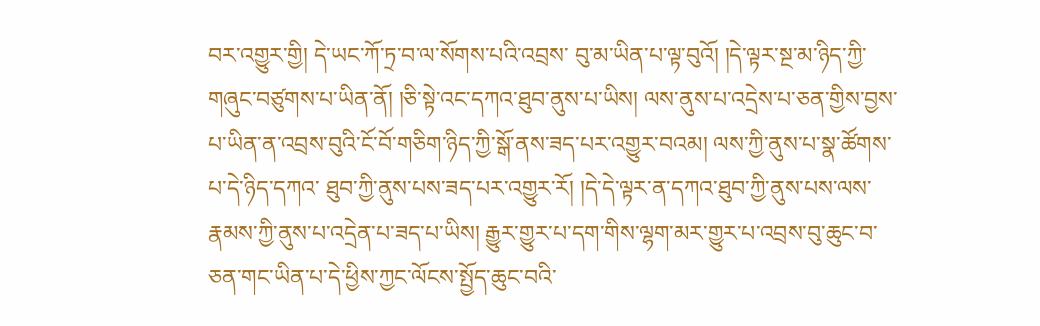བར་འགྱུར་གྱི། དེ་ཡང་ཀོ་ཏྲ་བ་ལ་སོགས་པའི་འབྲས་ བུ་མ་ཡིན་པ་ལྟ་བུའོ། །དེ་ལྟར་སྔ་མ་ཉིད་ཀྱི་གཞུང་བཙུགས་པ་ཡིན་ནོ། །ཅི་སྟེ་འང་དཀའ་ཐུབ་ནུས་པ་ཡིས། ལས་ནུས་པ་འདྲེས་པ་ཅན་གྱིས་བྱས་པ་ཡིན་ན་འབྲས་བུའི་ངོ་བོ་གཅིག་ཉིད་ཀྱི་སྒོ་ནས་ཟད་པར་འགྱུར་བའམ། ལས་ཀྱི་ནུས་པ་སྣ་ཚོགས་པ་དེ་ཉིད་དཀའ་ ཐུབ་ཀྱི་ནུས་པས་ཟད་པར་འགྱུར་རོ། །དེ་དེ་ལྟར་ན་དཀའ་ཐུབ་ཀྱི་ནུས་པས་ལས་རྣམས་ཀྱི་ནུས་པ་འདྲེན་པ་ཟད་པ་ཡིས། རྒྱུར་གྱུར་པ་དག་གིས་ལྷག་མར་གྱུར་པ་འབྲས་བུ་ཆུང་བ་ཅན་གང་ཡིན་པ་དེ་ཕྱིས་ཀྱང་ལོངས་སྤྱོད་ཆུང་བའི་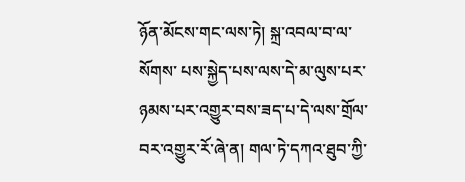ཉོན་མོངས་གང་ལས་ཏེ། སྐྲ་འབལ་བ་ལ་སོགས་ པས་སྐྱེད་པས་ལས་དེ་མ་ལུས་པར་ཉམས་པར་འགྱུར་བས་ཟད་པ་དེ་ལས་གྲོལ་བར་འགྱུར་རོ་ཞེ་ན། གལ་ཏེ་དཀའ་ཐུབ་ཀྱི་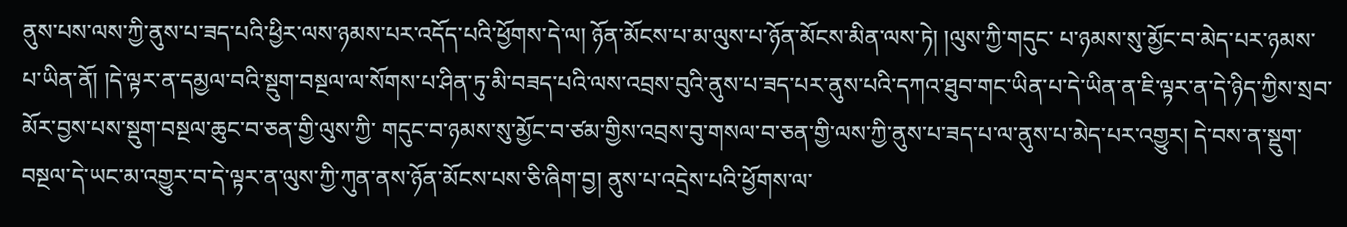ནུས་པས་ལས་ཀྱི་ནུས་པ་ཟད་པའི་ཕྱིར་ལས་ཉམས་པར་འདོད་པའི་ཕྱོགས་དེ་ལ། ཉོན་མོངས་པ་མ་ལུས་པ་ཉོན་མོངས་མིན་ལས་ཏེ། །ལུས་ཀྱི་གདུང་ པ་ཉམས་སུ་མྱོང་བ་མེད་པར་ཉམས་པ་ཡིན་ནོ། །དེ་ལྟར་ན་དམྱལ་བའི་སྡུག་བསྔལ་ལ་སོགས་པ་ཤིན་ཏུ་མི་བཟད་པའི་ལས་འབྲས་བུའི་ནུས་པ་ཟད་པར་ནུས་པའི་དཀའ་ཐུབ་གང་ཡིན་པ་དེ་ཡིན་ན་ཇི་ལྟར་ན་དེ་ཉིད་ཀྱིས་སྲབ་མོར་བྱས་པས་སྡུག་བསྔལ་ཆུང་བ་ཅན་གྱི་ལུས་ཀྱི་ གདུང་བ་ཉམས་སུ་མྱོང་བ་ཙམ་གྱིས་འབྲས་བུ་གསལ་བ་ཅན་གྱི་ལས་ཀྱི་ནུས་པ་ཟད་པ་ལ་ནུས་པ་མེད་པར་འགྱུར། དེ་བས་ན་སྡུག་བསྔལ་དེ་ཡང་མ་འགྱུར་བ་དེ་ལྟར་ན་ལུས་ཀྱི་ཀུན་ནས་ཉོན་མོངས་པས་ཅི་ཞིག་བྱ། ནུས་པ་འདྲེས་པའི་ཕྱོགས་ལ་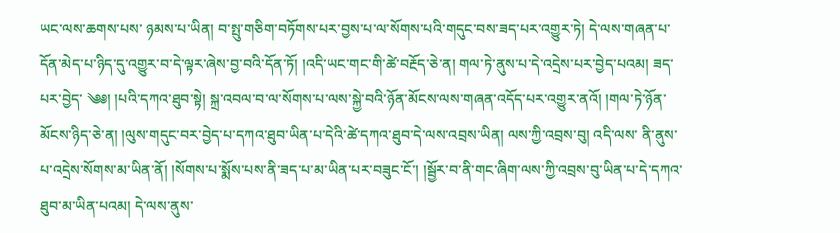ཡང་ལས་ཆགས་པས་ ཉམས་པ་ཡིན། བ་སྤུ་གཅིག་བཏོགས་པར་བྱས་པ་ལ་སོགས་པའི་གདུང་བས་ཟད་པར་འགྱུར་ཏེ། དེ་ལས་གཞན་པ་དོན་མེད་པ་ཉིད་དུ་འགྱུར་བ་དེ་ལྟར་ཞེས་བྱ་བའི་དོན་ཏོ། །འདི་ཡང་གང་གི་ཚེ་བརྔོད་ཅེ་ན། གལ་ཏེ་ནུས་པ་དེ་འདྲེས་པར་བྱེད་པའམ། ཟད་པར་བྱེད་ ༄༅། །པའི་དཀའ་ཐུབ་སྟེ། སྐྲ་འབལ་བ་ལ་སོགས་པ་ལས་སྐྱེ་བའི་ཉོན་མོངས་ལས་གཞན་འདོད་པར་འགྱུར་ནའོ། །གལ་ཏེ་ཉོན་མོངས་ཉིད་ཅེ་ན། །ལུས་གདུང་བར་བྱེད་པ་དཀའ་ཐུབ་ཡིན་པ་དེའི་ཚེ་དཀའ་ཐུབ་དེ་ལས་འབྲས་ཡིན། ལས་ཀྱི་འབྲས་བུ། འདི་ལས་ ནི་ནུས་པ་འདྲེས་སོགས་མ་ཡིན་ནོ། །སོགས་པ་སྨོས་པས་ནི་ཟད་པ་མ་ཡིན་པར་བཟུང་ངོ་། །སྦྱོར་བ་ནི་གང་ཞིག་ལས་ཀྱི་འབྲས་བུ་ཡིན་པ་དེ་དཀའ་ཐུབ་མ་ཡིན་པའམ། དེ་ལས་ནུས་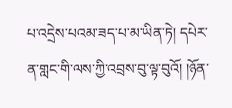པ་འདྲེས་པའམ་ཟད་པ་མ་ཡིན་ཏེ། དཔེར་ན་གླང་གི་ལས་ཀྱི་འབྲས་བུ་ལྟ་བུའོ། །ཉོན་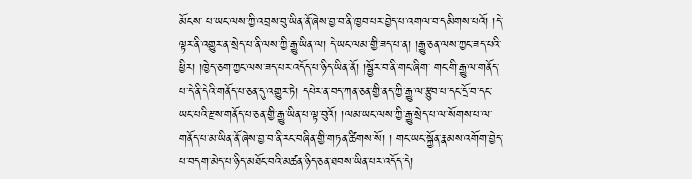མོངས་ པ་ཡང་ལས་ཀྱི་འབྲས་བུ་ཡིན་ནོ་ཞེས་བྱ་བ་ནི་ཁྱབ་པར་བྱེད་པ་འགལ་བ་དམིགས་པའོ། །དེ་ལྟར་ནི་འགྱུར་ན་སྲེད་པ་ནི་ལས་ཀྱི་རྒྱུ་ཡིན་ལ། དེ་ཡང་ལམ་གྱི་ཟད་པ་ན། །རྒྱུ་ཅན་ལས་ཀྱང་ཟད་པའི་ཕྱིར། །ཁྱེད་ཅག་ཀྱང་ལས་ཟད་པར་འདོད་པ་ཉིད་ཡིན་ནོ། །སྦྱོར་བ་ནི་གང་ཞིག་ གང་གི་རྒྱུ་ལ་གནོད་པ་དེ་ནི་དེའི་གནོད་པ་ཅན་དུ་འགྱུར་ཏེ། དཔེར་ན་བད་ཀན་ཅན་གྱི་ནད་ཀྱི་རྒྱུ་ལ་རྩུབ་པ་དང་དྲོ་བ་དང་ཡང་པའི་རྫས་གནོད་པ་ཅན་གྱི་རྒྱུ་ཡིན་པ་ལྟ་བུའོ། །ལམ་ཡང་ལས་ཀྱི་རྒྱུ་སྲེད་པ་ལ་སོགས་པ་ལ་གནོད་པ་མ་ཡིན་ནོ་ཞེས་བྱ་བ་ནི་རང་བཞིན་གྱི་གཏན་ཚིགས་སོ། ། གང་ཡང་སྐྱོན་རྣམས་འགོག་བྱེད་པ་བདག་མེད་པ་ཉིད་མཐོང་བའི་མཚན་ཉིད་ཅན་ཐབས་ཡིན་པར་འདོད་དེ།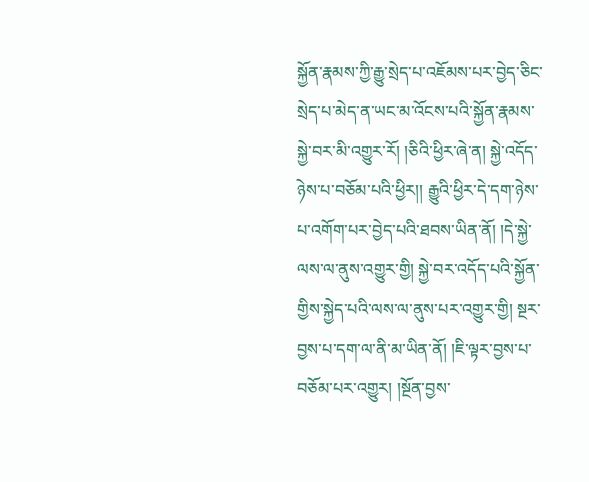སྐྱོན་རྣམས་ཀྱི་རྒྱུ་སྲེད་པ་འཇོམས་པར་བྱེད་ཅིང་སྲེད་པ་མེད་ན་ཡང་མ་འོངས་པའི་སྐྱོན་རྣམས་སྐྱེ་བར་མི་འགྱུར་རོ། །ཅིའི་ཕྱིར་ཞེ་ན། སྐྱེ་འདོད་ཉེས་པ་བཅོམ་པའི་ཕྱིར།། རྒྱུའི་ཕྱིར་དེ་དག་ཉེས་པ་འགོག་པར་བྱེད་པའི་ཐབས་ཡིན་ནོ། །དེ་སྐྱེ་ལས་ལ་ནུས་འགྱུར་གྱི། སྐྱེ་བར་འདོད་པའི་སྐྱོན་གྱིས་སྐྱེད་པའི་ལས་ལ་ནུས་པར་འགྱུར་གྱི། སྔར་བྱས་པ་དག་ལ་ནི་མ་ཡིན་ནོ། །ཇི་ལྟར་བྱས་པ་བཅོམ་པར་འགྱུར། །སྔོན་བྱས་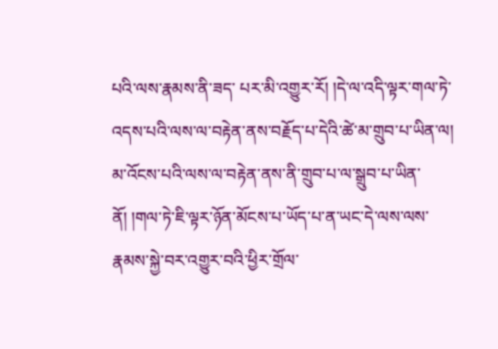པའི་ལས་རྣམས་ནི་ཟད་ པར་མི་འགྱུར་རོ། །དེ་ལ་འདི་ལྟར་གལ་ཏེ་འདས་པའི་ལས་ལ་བརྟེན་ནས་བརྗོད་པ་དེའི་ཚེ་མ་གྲུབ་པ་ཡིན་ལ། མ་འོངས་པའི་ལས་ལ་བརྟེན་ནས་ནི་གྲུབ་པ་ལ་སྒྲུབ་པ་ཡིན་ནོ། །གལ་ཏེ་ཇི་ལྟར་ཉོན་མོངས་པ་ཡོད་པ་ན་ཡང་དེ་ལས་ལས་རྣམས་སྐྱེ་བར་འགྱུར་བའི་ཕྱིར་གྲོལ་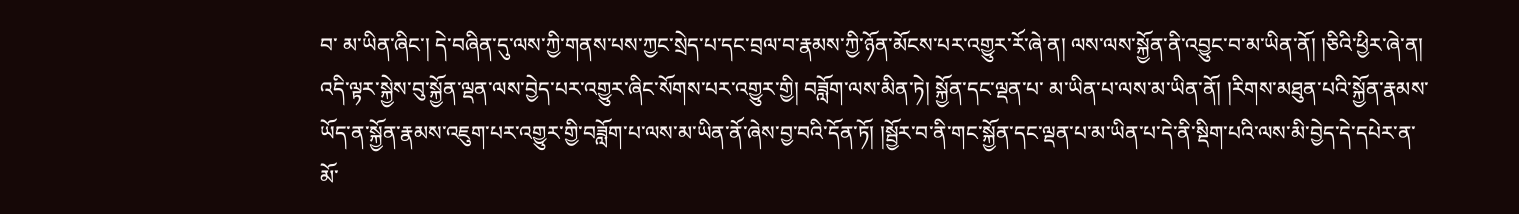བ་ མ་ཡིན་ཞིང་། དེ་བཞིན་དུ་ལས་ཀྱི་གནས་པས་ཀྱང་སྲེད་པ་དང་བྲལ་བ་རྣམས་ཀྱི་ཉོན་མོངས་པར་འགྱུར་རོ་ཞེ་ན། ལས་ལས་སྐྱོན་ནི་འབྱུང་བ་མ་ཡིན་ནོ། །ཅིའི་ཕྱིར་ཞེ་ན། འདི་ལྟར་སྐྱེས་བུ་སྐྱོན་ལྡན་ལས་བྱེད་པར་འགྱུར་ཞིང་སོགས་པར་འགྱུར་གྱི། བཟློག་ལས་མིན་ཏེ། སྐྱོན་དང་ལྡན་པ་ མ་ཡིན་པ་ལས་མ་ཡིན་ནོ། །རིགས་མཐུན་པའི་སྐྱོན་རྣམས་ཡོད་ན་སྐྱོན་རྣམས་འཇུག་པར་འགྱུར་གྱི་བཟློག་པ་ལས་མ་ཡིན་ནོ་ཞེས་བྱ་བའི་དོན་ཏོ། །སྦྱོར་བ་ནི་གང་སྐྱོན་དང་ལྡན་པ་མ་ཡིན་པ་དེ་ནི་སྡིག་པའི་ལས་མི་བྱེད་དེ་དཔེར་ན་མོ་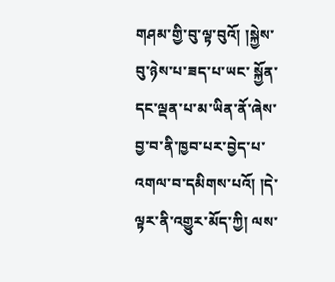གཤམ་གྱི་བུ་ལྟ་བུའོ། །སྐྱེས་བུ་ཉེས་པ་ཟད་པ་ཡང་ སྐྱོན་དང་ལྡན་པ་མ་ཡིན་ནོ་ཞེས་བྱ་བ་ནི་ཁྱབ་པར་བྱེད་པ་འགལ་བ་དམིགས་པའོ། །དེ་ལྟར་ནི་འགྱུར་མོད་ཀྱི། ལས་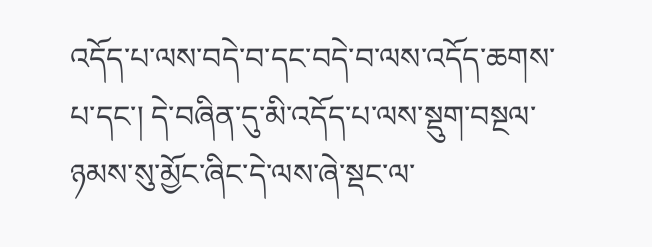འདོད་པ་ལས་བདེ་བ་དང་བདེ་བ་ལས་འདོད་ཆགས་པ་དང་། དེ་བཞིན་དུ་མི་འདོད་པ་ལས་སྡུག་བསྔལ་ཉམས་སུ་མྱོང་ཞིང་དེ་ལས་ཞེ་སྡང་ལ་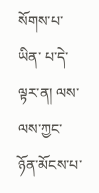སོགས་པ་ཡིན་ པ་དེ་ལྟར་ན། ལས་ལས་ཀྱང་ཉོན་མོངས་པ་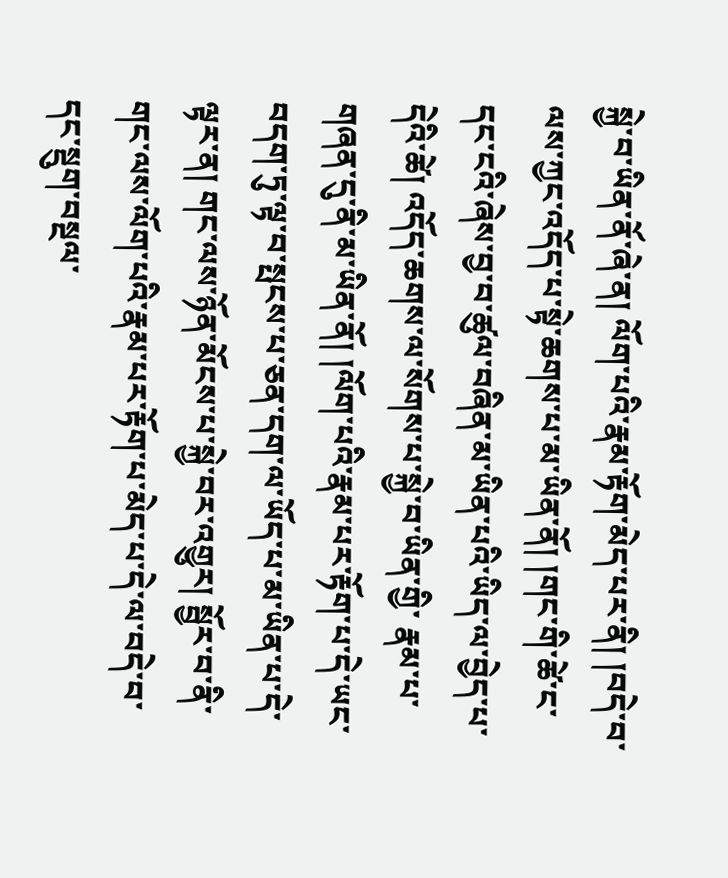སྐྱེ་བ་ཡིན་ནོ་ཞེ་ན། ལོག་པའི་རྣམ་རྟོག་མེད་པར་ནི། །བདེ་བ་ལས་ཀྱང་འདོད་པ་སྟེ་ཆགས་པ་མ་ཡིན་ནོ། །གང་གི་ཚེ་ང་དང་ངའི་ཞེས་བྱ་བ་ཚུལ་བཞིན་མ་ཡིན་པའི་ཡིད་ལ་བྱེད་པ་དེའི་ཚེ། འདོད་ཆགས་ལ་སོགས་པ་སྐྱེ་བ་ཡིན་གྱི་ རྣམ་པ་གཞན་དུ་ནི་མ་ཡིན་ནོ། །ལོག་པའི་རྣམ་པར་རྟོག་པ་དེ་ཡང་བདག་ཏུ་ལྟ་བ་སྤངས་པ་ཅན་དག་ལ་ཡོད་པ་མ་ཡིན་པ་དེ་ལྟར་ན། གང་ལས་ཉོན་མོངས་པ་སྐྱེ་བར་འགྱུར། སྦྱོར་བ་ནི་གང་ལས་ལོག་པའི་རྣམ་པར་རྟོག་པ་མེད་པ་དེ་ལ་བདེ་བ་དང་སྡུག་བསྔལ་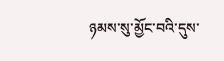ཉམས་སུ་མྱོང་བའི་དུས་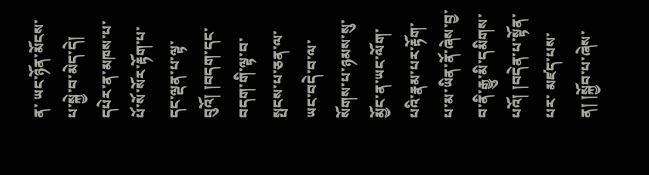ན་ ཡང་ཉོན་མོངས་པ་སྐྱེ་བ་མེད་དེ། དཔེར་ན་མཁས་པ་པོ་སོ་སོར་རྟོག་པ་དང་ལྡན་པ་ལྟ་བུའོ། །བདག་དང་བདག་གི་ལྟ་བ་སྤངས་པ་ཅན་ལ་ཡང་བདེ་བ་ལ་སོགས་པ་ཉམས་སུ་མྱོང་ན་ཡང་ལོག་པའི་རྣམ་པར་རྟོག་པ་མ་ཡིན་ནོ་ཞེས་བྱ་བ་ནི་རྒྱུ་མི་དམིགས་པའོ། །བདེན་པ་སྟོན་པར་ མཛད་པས་ན། །སྐྱོབ་པ་ཞེས་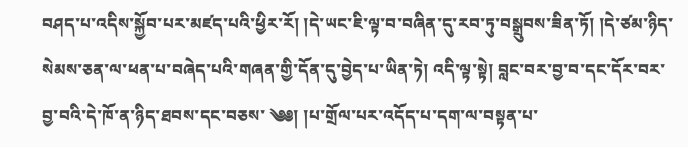བཤད་པ་འདིས་སྐྱོབ་པར་མཛད་པའི་ཕྱིར་རོ། །དེ་ཡང་ཇི་ལྟ་བ་བཞིན་དུ་རབ་ཏུ་བསྒྲུབས་ཟིན་ཏོ། །དེ་ཙམ་ཉིད་སེམས་ཅན་ལ་ཕན་པ་བཞེད་པའི་གཞན་གྱི་དོན་དུ་བྱེད་པ་ཡིན་ཏེ། འདི་ལྟ་སྟེ། བླང་བར་བྱ་བ་དང་དོར་བར་བྱ་བའི་དེ་ཁོ་ན་ཉིད་ཐབས་དང་བཅས་ ༄༅། །པ་གྲོལ་པར་འདོད་པ་དག་ལ་བསྟན་པ་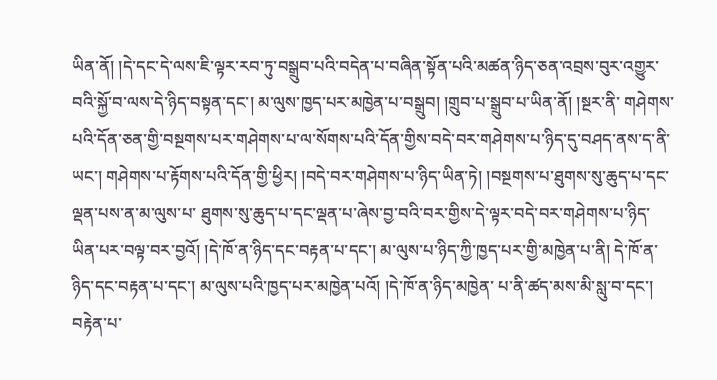ཡིན་ནོ། །དེ་དང་དེ་ལས་ཇི་ལྟར་རབ་ཏུ་བསྒྲུབ་པའི་བདེན་པ་བཞིན་སྟོན་པའི་མཚན་ཉིད་ཅན་འབྲས་བུར་འགྱུར་བའི་སྐྱོ་བ་ལས་དེ་ཉིད་བསྟན་དང་། མ་ལུས་ཁྱད་པར་མཁྱེན་པ་བསྒྲུབ། །གྲུབ་པ་སྒྲུབ་པ་ཡིན་ནོ། །སྔར་ནི་ གཤེགས་པའི་དོན་ཅན་གྱི་བསྔགས་པར་གཤེགས་པ་ལ་སོགས་པའི་དོན་གྱིས་བདེ་བར་གཤེགས་པ་ཉིད་དུ་བཤད་ནས་ད་ནི་ཡང་། གཤེགས་པ་རྟོགས་པའི་དོན་གྱི་ཕྱིར། །བདེ་བར་གཤེགས་པ་ཉིད་ཡིན་ཏེ། །བསྔགས་པ་ཐུགས་སུ་ཆུད་པ་དང་ལྡན་པས་ན་མ་ལུས་པ་ ཐུགས་སུ་ཆུད་པ་དང་ལྡན་པ་ཞེས་བྱ་བའི་བར་གྱིས་དེ་ལྟར་བདེ་བར་གཤེགས་པ་ཉིད་ཡིན་པར་བལྟ་བར་བྱའོ། །དེ་ཁོ་ན་ཉིད་དང་བརྟན་པ་དང་། མ་ལུས་པ་ཉིད་ཀྱི་ཁྱད་པར་གྱི་མཁྱེན་པ་ནི། དེ་ཁོ་ན་ཉིད་དང་བརྟན་པ་དང་། མ་ལུས་པའི་ཁྱད་པར་མཁྱེན་པའོ། །དེ་ཁོ་ན་ཉིད་མཁྱེན་ པ་ནི་ཚད་མས་མི་སླུ་བ་དང་། བརྟེན་པ་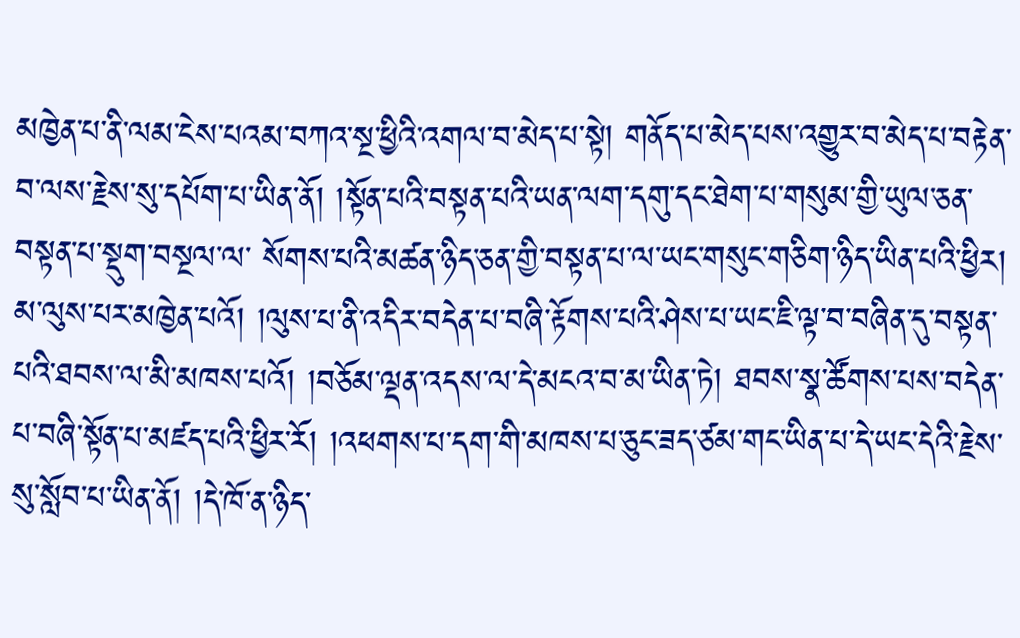མཁྱེན་པ་ནི་ལམ་ངེས་པའམ་བཀའ་སྔ་ཕྱིའི་འགལ་བ་མེད་པ་སྟེ། གནོད་པ་མེད་པས་འགྱུར་བ་མེད་པ་བརྟེན་བ་ལས་རྗེས་སུ་དཔོག་པ་ཡིན་ནོ། །སྟོན་པའི་བསྟན་པའི་ཡན་ལག་དགུ་དང་ཐེག་པ་གསུམ་གྱི་ཡུལ་ཅན་བསྟན་པ་སྡུག་བསྔལ་ལ་ སོགས་པའི་མཚན་ཉིད་ཅན་གྱི་བསྟན་པ་ལ་ཡང་གསུང་གཅིག་ཉིད་ཡིན་པའི་ཕྱིར། མ་ལུས་པར་མཁྱེན་པའོ། །ལུས་པ་ནི་འདིར་བདེན་པ་བཞི་རྟོགས་པའི་ཤེས་པ་ཡང་ཇི་ལྟ་བ་བཞིན་དུ་བསྟན་པའི་ཐབས་ལ་མི་མཁས་པའོ། །བཅོམ་ལྡན་འདས་ལ་དེ་མངའ་བ་མ་ཡིན་ཏེ། ཐབས་སྣ་ཚོགས་པས་བདེན་པ་བཞི་སྟོན་པ་མཛད་པའི་ཕྱིར་རོ། །འཕགས་པ་དག་གི་མཁས་པ་ཅུང་ཟད་ཙམ་གང་ཡིན་པ་དེ་ཡང་དེའི་རྗེས་སུ་སློབ་པ་ཡིན་ནོ། །དེ་ཁོ་ན་ཉིད་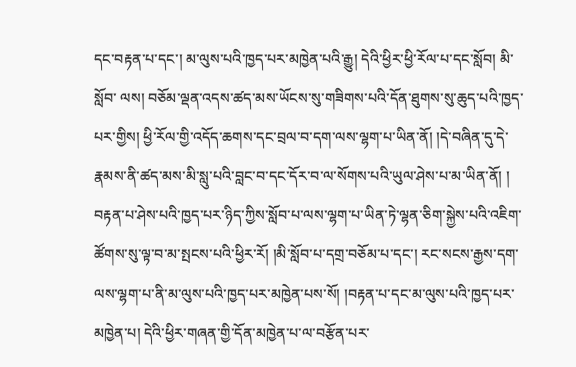དང་བརྟན་པ་དང་། མ་ལུས་པའི་ཁྱད་པར་མཁྱེན་པའི་རྒྱུ། དེའི་ཕྱིར་ཕྱི་རོལ་པ་དང་སློབ། མི་སློབ་ ལས། བཅོམ་ལྡན་འདས་ཚད་མས་ཡོངས་སུ་གཟིགས་པའི་དོན་ཐུགས་སུ་ཆུད་པའི་ཁྱད་པར་གྱིས། ཕྱི་རོལ་གྱི་འདོད་ཆགས་དང་བྲལ་བ་དག་ལས་ལྷག་པ་ཡིན་ནོ། །དེ་བཞིན་དུ་དེ་རྣམས་ནི་ཚད་མས་མི་སླུ་པའི་བླང་བ་དང་དོར་བ་ལ་སོགས་པའི་ཡུལ་ཤེས་པ་མ་ཡིན་ནོ། ། བརྟན་པ་ཤེས་པའི་ཁྱད་པར་ཉིད་ཀྱིས་སློབ་པ་ལས་ལྷག་པ་ཡིན་ཏེ་ལྷན་ཅིག་སྐྱེས་པའི་འཇིག་ཚོགས་སུ་ལྟ་བ་མ་སྤངས་པའི་ཕྱིར་རོ། །མི་སློབ་པ་དགྲ་བཅོམ་པ་དང་། རང་སངས་རྒྱས་དག་ལས་ལྷག་པ་ནི་མ་ལུས་པའི་ཁྱད་པར་མཁྱེན་པས་སོ། །བརྟན་པ་དང་མ་ལུས་པའི་ཁྱད་པར་ མཁྱེན་པ། དེའི་ཕྱིར་གཞན་གྱི་དོན་མཁྱེན་པ་ལ་བརྩོན་པར་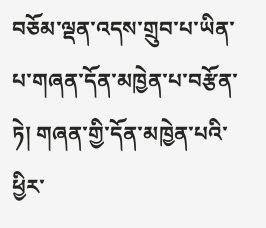བཅོམ་ལྡན་འདས་གྲུབ་པ་ཡིན་པ་གཞན་དོན་མཁྱེན་པ་བརྩོན་ཏེ། གཞན་གྱི་དོན་མཁྱེན་པའི་ཕྱིར་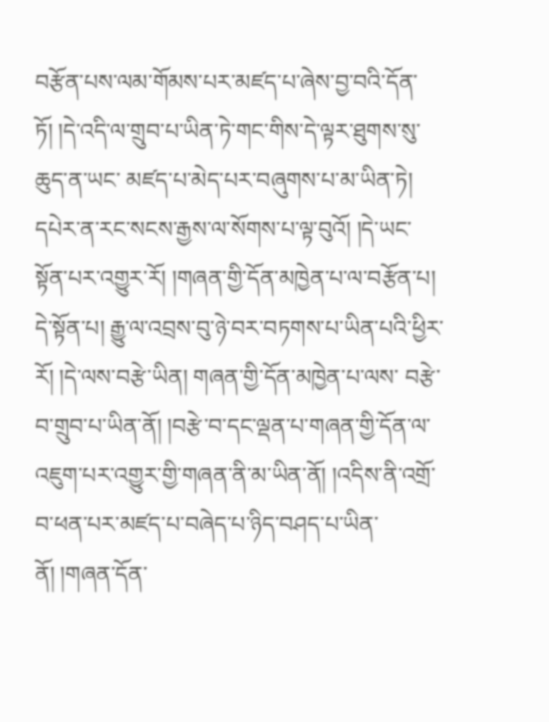བརྩོན་པས་ལམ་གོམས་པར་མཛད་པ་ཞེས་བྱ་བའི་དོན་ཏོ། །དེ་འདི་ལ་གྲུབ་པ་ཡིན་ཏེ་གང་གིས་དེ་ལྟར་ཐུགས་སུ་ཆུད་ན་ཡང་ མཛད་པ་མེད་པར་བཞུགས་པ་མ་ཡིན་ཏེ། དཔེར་ན་རང་སངས་རྒྱས་ལ་སོགས་པ་ལྟ་བུའོ། །དེ་ཡང་སྟོན་པར་འགྱུར་རོ། །གཞན་གྱི་དོན་མཁྱེན་པ་ལ་བརྩོན་པ། དེ་སྟོན་པ། རྒྱུ་ལ་འབྲས་བུ་ཉེ་བར་བཏགས་པ་ཡིན་པའི་ཕྱིར་རོ། །དེ་ལས་བརྩེ་ཡིན། གཞན་གྱི་དོན་མཁྱེན་པ་ལས་ བརྩེ་བ་གྲུབ་པ་ཡིན་ནོ། །བརྩེ་བ་དང་ལྡན་པ་གཞན་གྱི་དོན་ལ་འཇུག་པར་འགྱུར་གྱི་གཞན་ནི་མ་ཡིན་ནོ། །འདིས་ནི་འགྲོ་བ་ཕན་པར་མཛད་པ་བཞེད་པ་ཉིད་བཤད་པ་ཡིན་ནོ། །གཞན་དོན་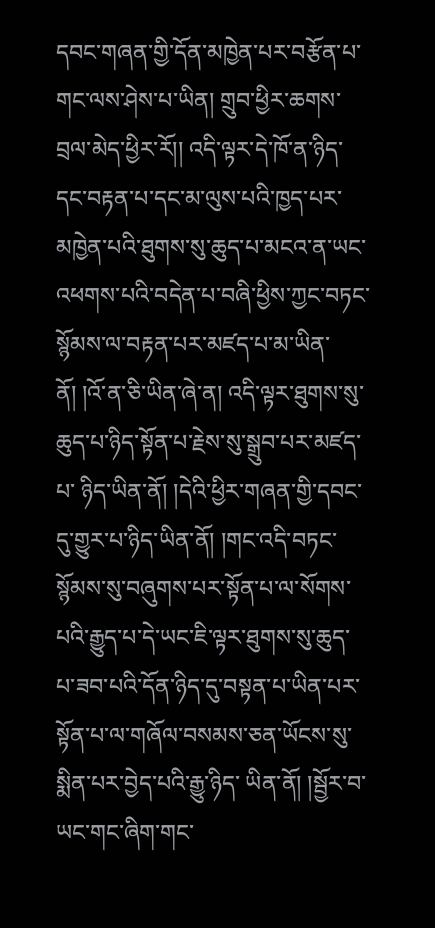དབང་གཞན་གྱི་དོན་མཁྱེན་པར་བརྩོན་པ་གང་ལས་ཤེས་པ་ཡིན། གྲུབ་ཕྱིར་ཆགས་བྲལ་མེད་ཕྱིར་རོ།། འདི་ལྟར་དེ་ཁོ་ན་ཉིད་དང་བརྟན་པ་དང་མ་ལུས་པའི་ཁྱད་པར་མཁྱེན་པའི་ཐུགས་སུ་ཆུད་པ་མངའ་ན་ཡང་འཕགས་པའི་བདེན་པ་བཞི་ཕྱིས་ཀྱང་བཏང་སྙོམས་ལ་བརྟན་པར་མཛད་པ་མ་ཡིན་ནོ། །འོ་ན་ཅི་ཡིན་ཞེ་ན། འདི་ལྟར་ཐུགས་སུ་ཆུད་པ་ཉིད་སྟོན་པ་རྗེས་སུ་སྒྲུབ་པར་མཛད་པ་ ཉིད་ཡིན་ནོ། །དེའི་ཕྱིར་གཞན་གྱི་དབང་དུ་གྱུར་པ་ཉིད་ཡིན་ནོ། །གང་འདི་བཏང་སྙོམས་སུ་བཞུགས་པར་སྟོན་པ་ལ་སོགས་པའི་རྒྱུད་པ་དེ་ཡང་ཇི་ལྟར་ཐུགས་སུ་ཆུད་པ་ཟབ་པའི་དོན་ཉིད་དུ་བསྟན་པ་ཡིན་པར་སྟོན་པ་ལ་གཞོལ་བསམས་ཅན་ཡོངས་སུ་སྨིན་པར་བྱེད་པའི་རྒྱུ་ཉིད་ ཡིན་ནོ། །སྦྱོར་བ་ཡང་གང་ཞིག་གང་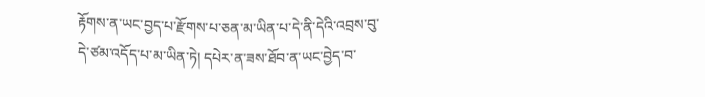རྟོགས་ན་ཡང་བྱད་པ་རྫོགས་པ་ཅན་མ་ཡིན་པ་དེ་ནི་དེའི་འབྲས་བུ་དེ་ཙམ་འདོད་པ་མ་ཡིན་ཏེ། དཔེར་ན་ཟས་ཐོབ་ན་ཡང་བྱེད་བ་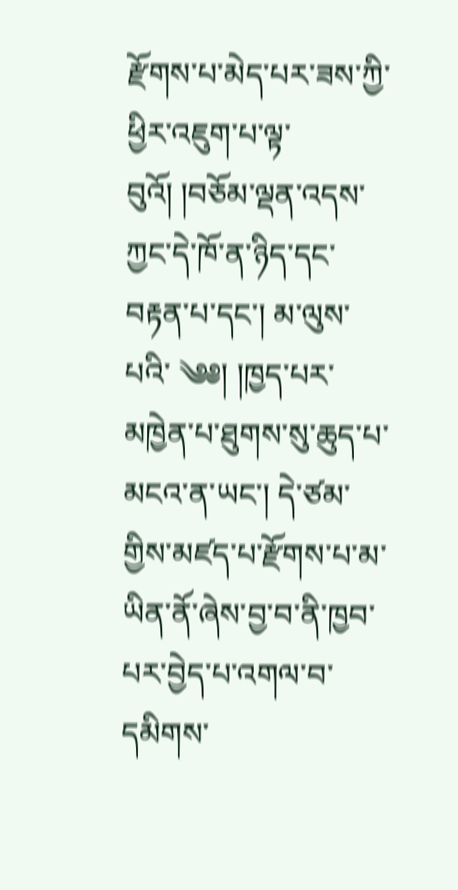རྫོགས་པ་མེད་པར་ཟས་ཀྱི་ཕྱིར་འཇུག་པ་ལྟ་བུའོ། །བཅོམ་ལྡན་འདས་ཀྱང་དེ་ཁོ་ན་ཉིད་དང་བརྟན་པ་དང་། མ་ལུས་པའི་ ༄༅། །ཁྱད་པར་མཁྱེན་པ་ཐུགས་སུ་ཆུད་པ་མངའ་ན་ཡང་། དེ་ཙམ་གྱིས་མཛད་པ་རྫོགས་པ་མ་ཡིན་ནོ་ཞེས་བྱ་བ་ནི་ཁྱབ་པར་བྱེད་པ་འགལ་བ་དམིགས་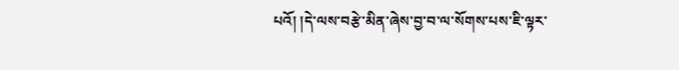པའོ། །དེ་ལས་བརྩེ་མིན་ཞེས་བྱ་བ་ལ་སོགས་པས་ཇི་ལྟར་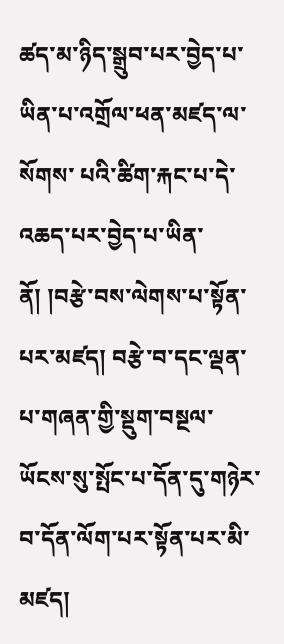ཚད་མ་ཉིད་སྒྲུབ་པར་བྱེད་པ་ཡིན་པ་འགྲོལ་ཕན་མཛད་ལ་སོགས་ པའི་ཚིག་རྐང་པ་དེ་འཆད་པར་བྱེད་པ་ཡིན་ནོ། །བརྩེ་བས་ལེགས་པ་སྟོན་པར་མཛད། བརྩེ་བ་དང་ལྡན་པ་གཞན་གྱི་སྡུག་བསྔལ་ཡོངས་སུ་སྤོང་པ་དོན་དུ་གཉེར་བ་དོན་ལོག་པར་སྟོན་པར་མི་མཛད།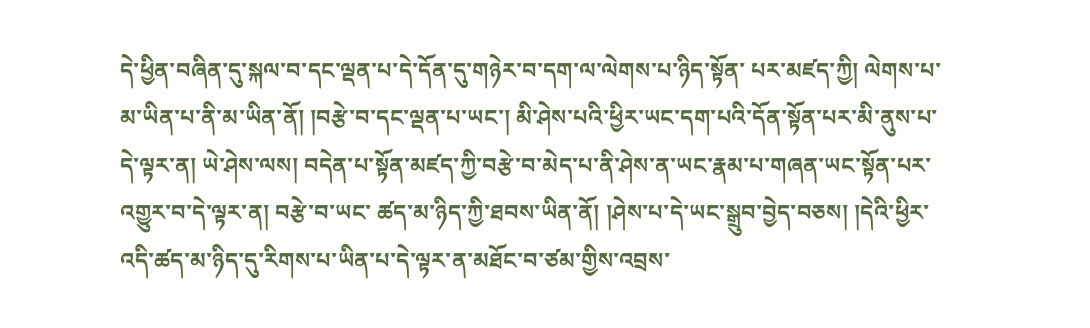དེ་ཕྱིན་བཞིན་དུ་སྐལ་བ་དང་ལྡན་པ་དེ་དོན་དུ་གཉེར་བ་དག་ལ་ལེགས་པ་ཉིད་སྟོན་ པར་མཛད་ཀྱི། ལེགས་པ་མ་ཡིན་པ་ནི་མ་ཡིན་ནོ། །བརྩེ་བ་དང་ལྡན་པ་ཡང་། མི་ཤེས་པའི་ཕྱིར་ཡང་དག་པའི་དོན་སྟོན་པར་མི་ནུས་པ་དེ་ལྟར་ན། ཡེ་ཤེས་ལས། བདེན་པ་སྟོན་མཛད་ཀྱི་བརྩེ་བ་མེད་པ་ནི་ཤེས་ན་ཡང་རྣམ་པ་གཞན་ཡང་སྟོན་པར་འགྱུར་བ་དེ་ལྟར་ན། བརྩེ་བ་ཡང་ ཚད་མ་ཉིད་ཀྱི་ཐབས་ཡིན་ནོ། །ཤེས་པ་དེ་ཡང་སྒྲུབ་བྱེད་བཅས། །དེའི་ཕྱིར་འདི་ཚད་མ་ཉིད་དུ་རིགས་པ་ཡིན་པ་དེ་ལྟར་ན་མཐོང་བ་ཙམ་གྱིས་འབྲས་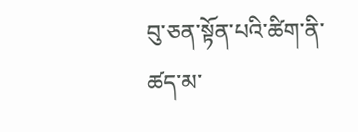བུ་ཅན་སྟོན་པའི་ཚིག་ནི་ཚད་མ་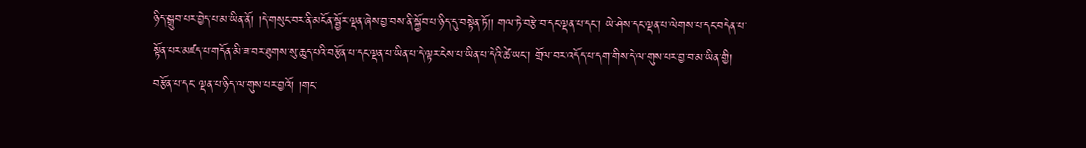ཉིད་སྒྲུབ་པར་བྱེད་པ་མ་ཡིན་ནོ། །དེ་གསུང་བར་ནི་མངོན་སྦྱོར་ལྡན་ཞེས་བྱ་བས་ནི་སྐྱོབ་པ་ཉིད་དུ་བསྟེན་ཏོ།། གལ་ཏེ་བརྩེ་བ་དང་ལྡན་པ་དང་། ཡེ་ཤེས་དང་ལྡན་པ་ལེགས་པ་དང་བདེན་པ་སྟོན་པར་མཛད་པ་གདོན་མི་ཟ་བར་ཐུགས་སུ་ཆུད་པའི་བརྩོན་པ་དང་ལྡན་པ་ཡིན་པ་དེ་ལྟར་ངེས་པ་ཡིན་པ་དེའི་ཚེ་ཡང་། གྲོལ་བར་འདོད་པ་དག་གིས་དེ་ལ་གུས་པར་བྱ་བ་མ་ཡིན་གྱི། བརྩོན་པ་དང་ ལྡན་པ་ཉིད་ལ་གུས་པར་བྱའོ། །གང་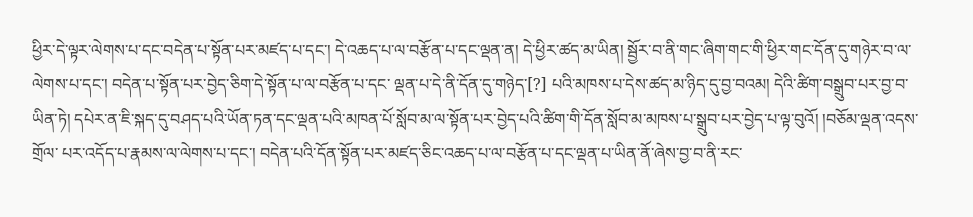ཕྱིར་དེ་ལྟར་ལེགས་པ་དང་བདེན་པ་སྟོན་པར་མཛད་པ་དང་། དེ་འཆད་པ་ལ་བརྩོན་པ་དང་ལྡན་ན། དེ་ཕྱིར་ཚད་མ་ཡིན། སྦྱོར་བ་ནི་གང་ཞིག་གང་གི་ཕྱིར་གང་དོན་དུ་གཉེར་བ་ལ་ལེགས་པ་དང་། བདེན་པ་སྟོན་པར་བྱེད་ཅིག་དེ་སྟོན་པ་ལ་བརྩོན་པ་དང་ ལྡན་པ་དེ་ནི་དོན་དུ་གཉེད་[?] པའི་མཁས་པ་དེས་ཚད་མ་ཉིད་དུ་བྱ་བའམ། དེའི་ཚིག་བསྒྲུབ་པར་བྱ་བ་ཡིན་ཏེ། དཔེར་ན་ཇི་སྐད་དུ་བཤད་པའི་ཡོན་ཏན་དང་ལྡན་པའི་མཁན་པོ་སློབ་མ་ལ་སྟོན་པར་བྱེད་པའི་ཚིག་གི་དོན་སློབ་མ་མཁས་པ་སྒྲུབ་པར་བྱེད་པ་ལྟ་བུའོ། །བཅོམ་ལྡན་འདས་གྲོལ་ པར་འདོད་པ་རྣམས་ལ་ལེགས་པ་དང་། བདེན་པའི་དོན་སྟོན་པར་མཛད་ཅིང་འཆད་པ་ལ་བརྩོན་པ་དང་ལྡན་པ་ཡིན་ནོ་ཞེས་བྱ་བ་ནི་རང་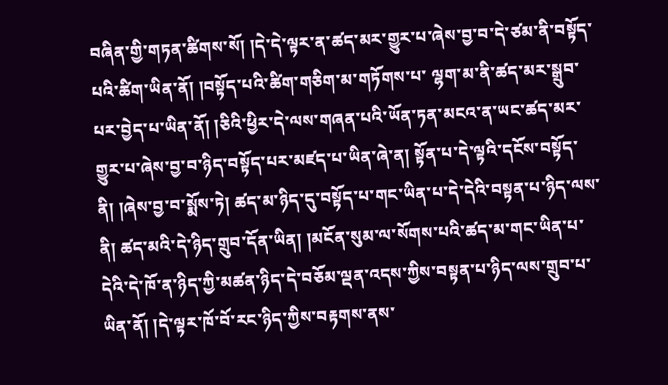བཞིན་གྱི་གཏན་ཚིགས་སོ། །དེ་དེ་ལྟར་ན་ཚད་མར་གྱུར་པ་ཞེས་བྱ་བ་དེ་ཙམ་ནི་བསྟོད་པའི་ཚིག་ཡིན་ནོ། །བསྟོད་པའི་ཚིག་གཅིག་མ་གཏོགས་པ་ ལྷག་མ་ནི་ཚད་མར་སྒྲུབ་པར་བྱེད་པ་ཡིན་ནོ། །ཅིའི་ཕྱིར་དེ་ལས་གཞན་པའི་ཡོན་ཏན་མངའ་ན་ཡང་ཚད་མར་གྱུར་པ་ཞེས་བྱ་བ་ཉིད་བསྟོད་པར་མཛད་པ་ཡིན་ཞེ་ན། སྟོན་པ་དེ་ལྟའི་དངོས་བསྟོད་ནི། །ཞེས་བྱ་བ་སྨོས་ཏེ། ཚད་མ་ཉིད་དུ་བསྟོད་པ་གང་ཡིན་པ་དེ་དེའི་བསྟན་པ་ཉིད་ལས་ནི། ཚད་མའི་དེ་ཉིད་གྲུབ་དོན་ཡིན། །མངོན་སུམ་ལ་སོགས་པའི་ཚད་མ་གང་ཡིན་པ་དེའི་དེ་ཁོ་ན་ཉིད་ཀྱི་མཚན་ཉིད་དེ་བཅོམ་ལྡན་འདས་ཀྱིས་བསྟན་པ་ཉིད་ལས་གྲུབ་པ་ཡིན་ནོ། །དེ་ལྟར་ཁོ་བོ་རང་ཉིད་ཀྱིས་བརྟགས་ནས་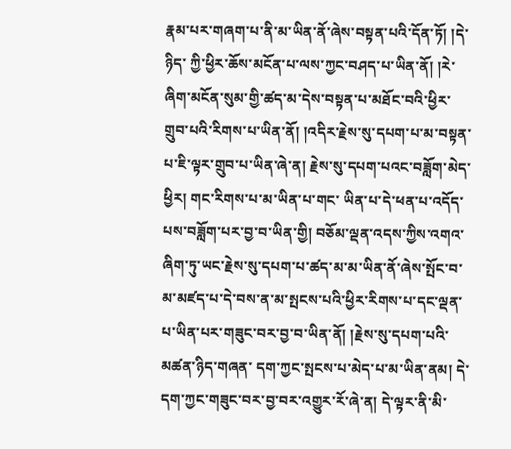རྣམ་པར་གཞག་པ་ནི་མ་ཡིན་ནོ་ཞེས་བསྟན་པའི་དོན་ཏོ། །དེ་ཉིད་ ཀྱི་ཕྱིར་ཆོས་མངོན་པ་ལས་ཀྱང་བཤད་པ་ཡིན་ནོ། །རེ་ཞིག་མངོན་སུམ་གྱི་ཚད་མ་དེས་བསྟན་པ་མཐོང་བའི་ཕྱིར་གྲུབ་པའི་རིགས་པ་ཡིན་ནོ། །འདིར་རྗེས་སུ་དཔག་པ་མ་བསྟན་པ་ཇི་ལྟར་གྲུབ་པ་ཡིན་ཞེ་ན། རྗེས་སུ་དཔག་པའང་བཟློག་མེད་ཕྱིར། གང་རིགས་པ་མ་ཡིན་པ་གང་ ཡིན་པ་དེ་ཕན་པ་འདོད་པས་བཟློག་པར་བྱ་བ་ཡིན་གྱི། བཅོམ་ལྡན་འདས་ཀྱིས་འགའ་ཞིག་ཏུ་ཡང་རྗེས་སུ་དཔག་པ་ཚད་མ་མ་ཡིན་ནོ་ཞེས་སྤོང་བ་མ་མཛད་པ་དེ་བས་ན་མ་སྤངས་པའི་ཕྱིར་རིགས་པ་དང་ལྡན་པ་ཡིན་པར་གཟུང་བར་བྱ་བ་ཡིན་ནོ། །རྗེས་སུ་དཔག་པའི་མཚན་ཉིད་གཞན་ དག་ཀྱང་སྤངས་པ་མེད་པ་མ་ཡིན་ནམ། དེ་དག་ཀྱང་གཟུང་བར་བྱ་བར་འགྱུར་རོ་ཞེ་ན། དེ་ལྟར་ནི་མི་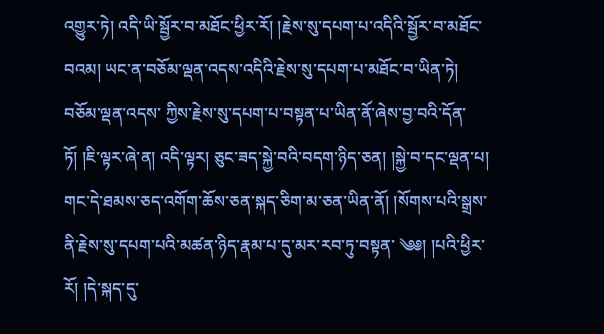འགྱུར་ཏེ། འདི་ཡི་སྦྱོར་བ་མཐོང་ཕྱིར་རོ། །རྗེས་སུ་དཔག་པ་འདིའི་སྦྱོར་བ་མཐོང་བའམ། ཡང་ན་བཅོམ་ལྡན་འདས་འདིའི་རྗེས་སུ་དཔག་པ་མཐོང་བ་ཡིན་ཏེ། བཅོམ་ལྡན་འདས་ ཀྱིས་རྗེས་སུ་དཔག་པ་བསྟན་པ་ཡིན་ནོ་ཞེས་བྱ་བའི་དོན་ཏོ། །ཇི་ལྟར་ཞེ་ན། འདི་ལྟར། ཅུང་ཟད་སྐྱེ་བའི་བདག་ཉིད་ཅན། །སྐྱེ་བ་དང་ལྡན་པ། གང་དེ་ཐམས་ཅད་འགོག་ཆོས་ཅན་སྐད་ཅིག་མ་ཅན་ཡིན་ནོ། །སོགས་པའི་སྒྲས་ནི་རྗེས་སུ་དཔག་པའི་མཚན་ཉིད་རྣམ་པ་དུ་མར་རབ་ཏུ་བསྟན་ ༄༅། །པའི་ཕྱིར་རོ། །དེ་སྐད་དུ་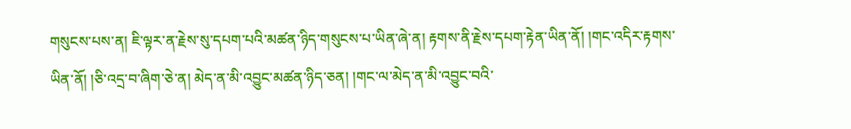གསུངས་པས་ན། ཇི་ལྟར་ན་རྗེས་སུ་དཔག་པའི་མཚན་ཉིད་གསུངས་པ་ཡིན་ཞེ་ན། རྟགས་ནི་རྗེས་དཔག་རྟེན་ཡིན་ནོ། །གང་འདིར་རྟགས་ཡིན་ནོ། །ཅི་འདྲ་བ་ཞིག་ཅེ་ན། མེད་ན་མི་འབྱུང་མཚན་ཉིད་ཅན། །གང་ལ་མེད་ན་མི་འབྱུང་བའི་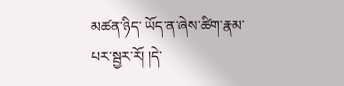མཚན་ཉིད་ ཡོད་ན་ཞེས་ཚིག་རྣམ་པར་སྦྱར་རོ། །དེ་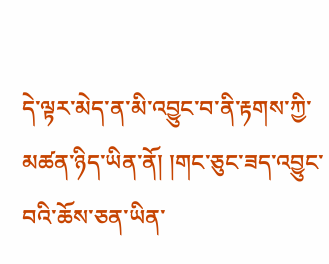དེ་ལྟར་མེད་ན་མི་འབྱུང་བ་ནི་རྟགས་ཀྱི་མཚན་ཉིད་ཡིན་ནོ། །གང་ཅུང་ཟད་འབྱུང་བའི་ཆོས་ཅན་ཡིན་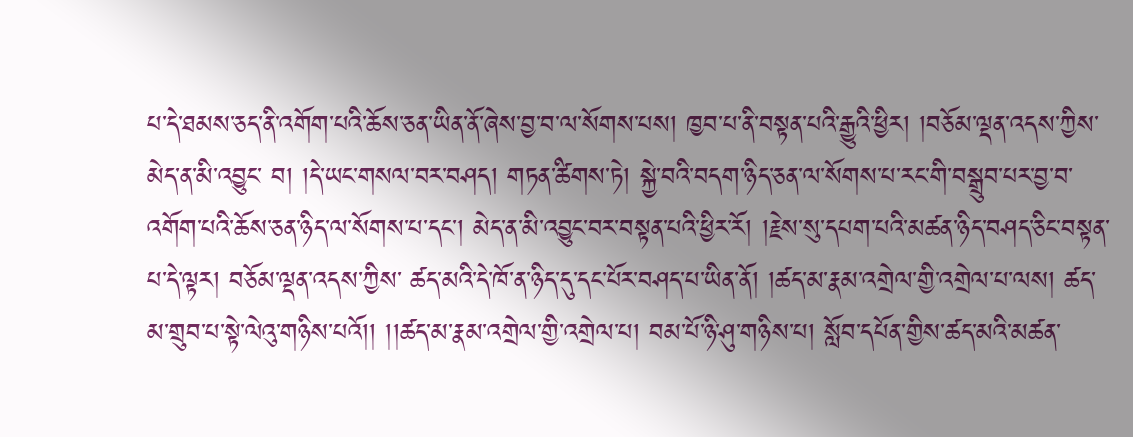པ་དེ་ཐམས་ཅད་ནི་འགོག་པའི་ཆོས་ཅན་ཡིན་ནོ་ཞེས་བྱ་བ་ལ་སོགས་པས། ཁྱབ་པ་ནི་བསྟན་པའི་རྒྱུའི་ཕྱིར། །བཅོམ་ལྡན་འདས་ཀྱིས་མེད་ན་མི་འབྱུང་ བ། །དེ་ཡང་གསལ་བར་བཤད། གཏན་ཚིགས་ཏེ། སྐྱེ་བའི་བདག་ཉིད་ཅན་ལ་སོགས་པ་རང་གི་བསྒྲུབ་པར་བྱ་བ་འགོག་པའི་ཆོས་ཅན་ཉིད་ལ་སོགས་པ་དང་། མེད་ན་མི་འབྱུང་བར་བསྟན་པའི་ཕྱིར་རོ། །རྗེས་སུ་དཔག་པའི་མཚན་ཉིད་བཤད་ཅིང་བསྟན་པ་དེ་ལྟར། བཅོམ་ལྡན་འདས་ཀྱིས་ ཚད་མའི་དེ་ཁོ་ན་ཉིད་དུ་དང་པོར་བཤད་པ་ཡིན་ནོ། །ཚད་མ་རྣམ་འགྲེལ་གྱི་འགྲེལ་པ་ལས། ཚད་མ་གྲུབ་པ་སྟེ་ལེའུ་གཉིས་པའོ།། །།ཚད་མ་རྣམ་འགྲེལ་གྱི་འགྲེལ་པ། བམ་པོ་ཉི་ཤུ་གཉིས་པ། སློབ་དཔོན་གྱིས་ཚད་མའི་མཚན་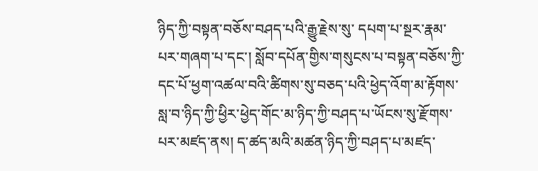ཉིད་ཀྱི་བསྟན་བཅོས་བཤད་པའི་རྒྱུ་རྗེས་སུ་ དཔག་པ་སྔར་རྣམ་པར་གཞག་པ་དང་། སློབ་དཔོན་གྱིས་གསུངས་པ་བསྟན་བཅོས་ཀྱི་དང་པོ་ཕྱག་འཚལ་བའི་ཚིགས་སུ་བཅད་པའི་ཕྱེད་འོག་མ་རྟོགས་སླ་བ་ཉིད་ཀྱི་ཕྱིར་ཕྱེད་གོང་མ་ཉིད་ཀྱི་བཤད་པ་ཡོངས་སུ་རྫོགས་པར་མཛད་ནས། ད་ཚད་མའི་མཚན་ཉིད་ཀྱི་བཤད་པ་མཛད་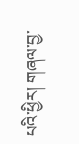པའི་ཕྱིར། གཞལ་བྱ་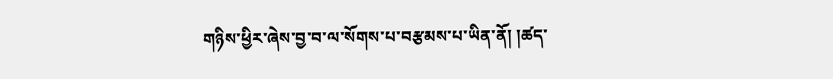གཉིས་ཕྱིར་ཞེས་བྱ་བ་ལ་སོགས་པ་བརྩམས་པ་ཡིན་ནོ། །ཚད་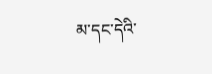མ་དང་དེའི་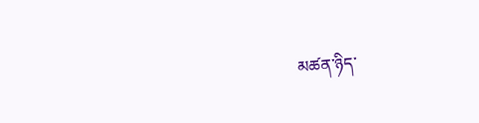མཚན་ཉིད་